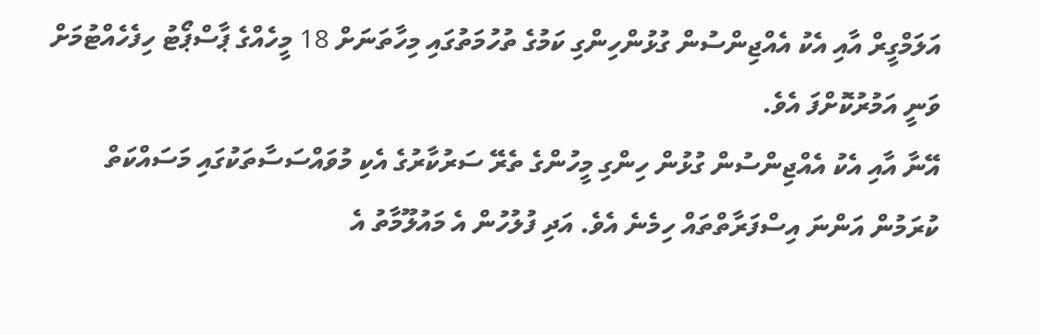އަލަމްގީރް އާއި އެކު އެއްޖިންސުން ގުޅުންހިންގި ކަމުގެ ތުހުމަތުގައި މިހާތަނަށް 18 މީހެއްގެ ޕާސްޕޯޓު ހިފެހެއްޓުމަށް ވަނީ އަމުރުކޮށްފަ އެވެ.
އޭނާ އާއި އެކު އެއްޖިންސުން ގުޅުން ހިންގި މީހުންގެ ތެރޭ ސަރުކާރުގެ އެކި މުވައްސަސާތަކުގައި މަސައްކަތް ކުރަމުން އަންނަ އިސްފަރާތްތައް ހިމެނެ އެވެ. އަދި ފުލުހުން އެ މައުލޫމާތު އެ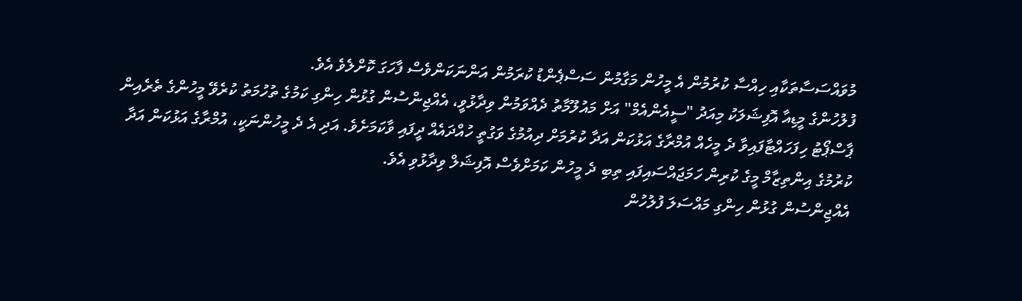މުވައްސަސާތަކާއި ހިއްސާ ކުރުމުން އެ މީހުން މަގާމުން ސަސްޕެންޑު ކުރަމުން އަންނަކަންވެސް ފާހަގަ ކޮށްލެވެ އެވެ.
ފުލުހުންގެ މީޑިއާ އޮފިޝަލަކު މިއަދު "ސީއެންއެމް" އަށް މައުލޫމާތު ދެއްވަމުން ވިދާޅުވީ، އެއްޖިންސުން ގުޅުން ހިންގި ކަމުގެ ތުހުމަތު ކުރެވޭ މީހުންގެ ތެރެއިން ޕާސްޕޯޓު ހިފަހައްޓާފައިވާ ދެ މީހެއް އުމްރާގެ އަޅުކަން އަދާ ކުރުމަށް ދިއުމުގެ ވަގުތީ ހުއްދައެއް ދީފައި ވާކަމަށެވެ. އަދި އެ ދެ މީހުންނަކީ، އުމްރާގެ އަޅުކަން އަދާ ކުރުމުގެ އިންތިޒާމް މީގެ ކުރިން ހަމަޖައްސައިފައި ތިބި ދެ މީހުން ކަމަށްވެސް އޮފިޝަލް ވިދާޅުވި އެވެ.
އެއްޖިންސުން ގުޅުން ހިންގި މައްސަލަ ފުލުހުން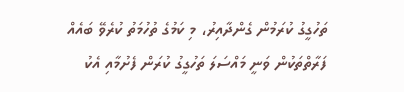ތަހުގީގު ކުރަމުން ގެންދާއިރު، މި ކަމުގެ ތުހުމަތު ކުރެވޭ ބައެއް ފަރާތްތަކުން ވަނީ މައްސަލަ ތަހުގީގު ކުރަން ފެށުމާއި އެކު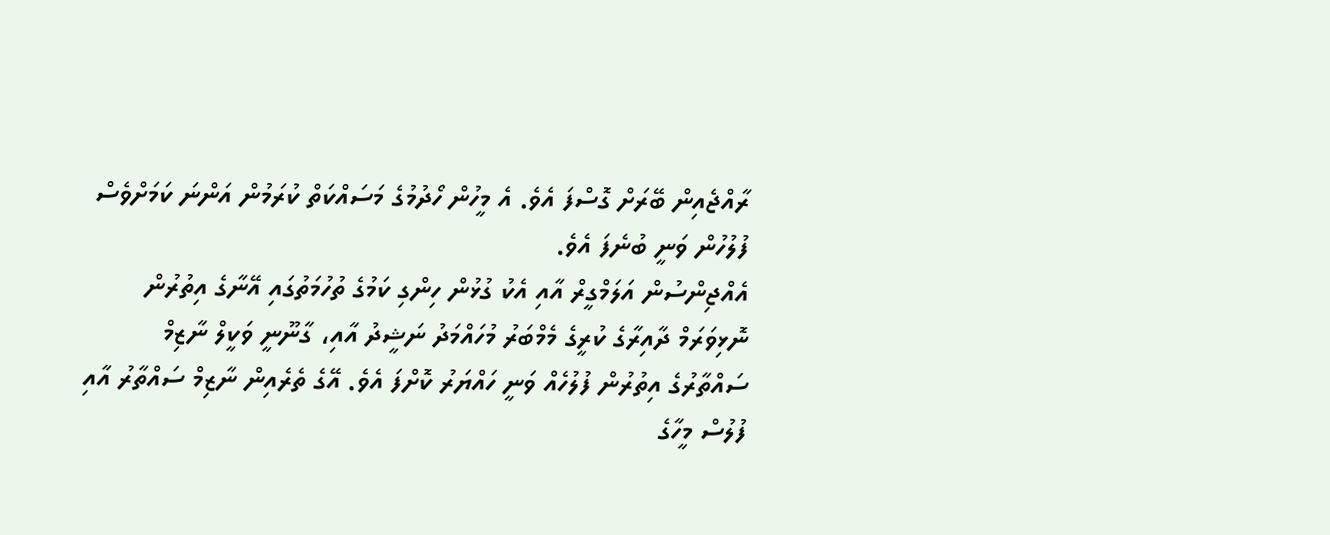ރާއްޖެއިން ބޭރަށް ގޮސްފަ އެވެ. އެ މީހުން ހޯދުމުގެ މަސައްކަތް ކުރަމުން އަންނަ ކަމަށްވެސް ފުލުހުން ވަނީ ބުނެފަ އެވެ.
އެއްޖިންސުން އަލަމްގީރް އާއި އެކު ގުޅުން ހިންގި ކަމުގެ ތުހުމަތުގައި އޭނާގެ އިތުރުން ނޮޅިވަރަމް ދާއިރާގެ ކުރީގެ މެމްބަރު މުހައްމަދު ނަޝީދު އާއި، ގާނޫނީ ވަކީލް ނާޒިމް ސައްތާރުގެ އިތުރުން ފުލުހެއް ވަނީ ހައްޔަރު ކޮށްފަ އެވެ. އޭގެ ތެރެއިން ނާޒިމް ސައްތާރު އާއި ފުލުސް މީހާގެ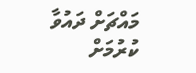މައްޗަށް ދައުވާ ކުރުމަށް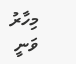މިހާރު ވަނީ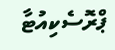ޕްރޮސެކިއުޓާ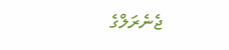ޖެނެރަލްގެ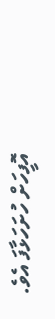އޮފީހަށް ހުށަހަޅާފަ އެވެ.